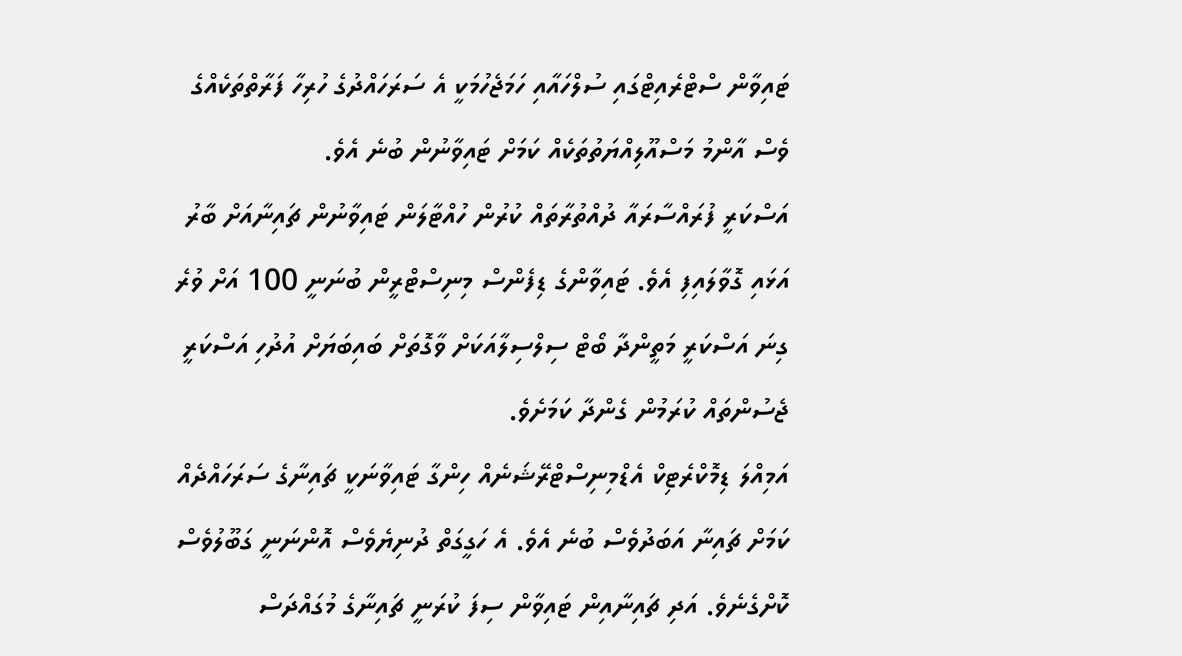ޓައިވާން ސްޓްރެއިޓްގައި ސުލްހައާއި ހަމަޖެހުމަކީ އެ ސަރަހައްދުގެ ހުރިހާ ފަރާތްތަކެއްގެ ވެސް އާންމު މަސްއޫލިއްޔަތުތަކެއް ކަމަށް ޓައިވާނުން ބުނެ އެވެ.
އަސްކަރީ ފުރައްސާރައާ ދުއްތުރާތައް ކުރުން ހުއްޓާލަން ޓައިވާނުން ޗައިނާއަށް ބާރު އަޅައި ގޮވާލައިފި އެވެ. ޓައިވާންގެ ޑިފެންސް މިނިސްޓްރީން ބުނަނީ 100 އަށް ވުރެ ގިނަ އަސްކަރީ މަތީންދާ ބޯޓް ސިލްސިލާއަކަށް ވާގޮތަށް ބައިބަޔަށް އުދުހި އަސްކަރީ ޖެސުންތައް ކުރަމުން ގެންދާ ކަމަށެވެ.
އަމިއްލަ ޑިމޮކްރެޓިކް އެޑްމިނިސްޓްރޭޝަނެއް ހިންގާ ޓައިވާނަކީ ޗައިނާގެ ސަރަހައްދެއް ކަމަށް ޗައިނާ އަބަދުވެސް ބުނެ އެވެ. އެ ހަގީގަތް ދުނިޔެވެސް އޮންނަނީ ގަބޫލުވެސް ކޮށްގެނެވެ. އަދި ޗައިނާއިން ޓައިވާން ސިފަ ކުރަނީ ޗައިނާގެ މުގައްދަސް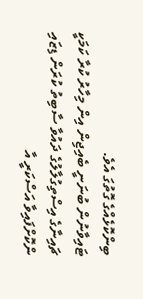ބިންކޮޅެއްގެ ގޮތުގަ އެވެ.
ޓައިވާނުން ބުނަނީ ބެއިޖިން އިން މިހާރު ކުރާ ކަމަކީ ޗައިނާގެ އިސްތިގުލާލުގެ ދައުވާ ސާބިތު ކުރަން ޑިޒައި ންކޮށްފައިވާ އަސްކަރީ އާ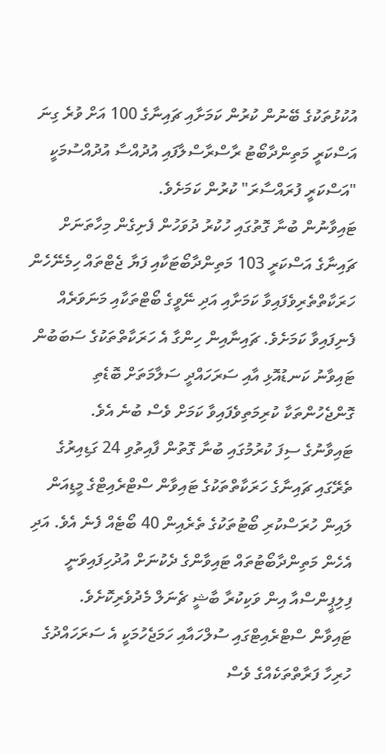އުކުޅުތަކުގެ ބޭނުން ކުރުން ކަމަށާއި ޗައިނާގެ 100 އަށް ވުރެ ގިނަ އަސްކަރީ މަތިންދާބޯޓު ރާސްރާސްލާފައި އުދުއްސާ އުދުއްސުމަކީ "އަސްކަރީ ފުރައްސާރަ" ކުރުން ކަމަށެވެ.
ޓައިވާނުން ބުނާ ގޮތުގައި ހުކުރު ދުވަހުން ފެށިގެން މިހާތަނަށް ޗައިނާގެ އަސްކަރީ 103 މަތިންދާބޯޓަކާއި ފަޔާ ޖެޓްތައް ހިމެނޭހެން ހަރަކާތްތެރިވެފައިވާ ކަމަށާއި އަދި ނޭވީގެ ބޯޓްތަކާއި މަނަވަރެއް ފެނިފައިވާ ކަމަށެވެ. ޗައިނާއިން ހިންގާ އެ ހަރަކާތްތަކުގެ ސަބަބުން ޓައިވާނު ކަނޑުއޮޅި އާއި ސަރަހައްދީ ސަލާމަތަށް ބޮޑެތި ގޮންޖެހުންތަކާ ކުރިމަތިވެފައިވާ ކަމަށް ވެސް ބުނެ އެވެ.
ޓައިވާނުގެ ސިފަ ކުރުމުގައި ބުނާ ގޮތުން ފާއިތުވި 24 ގަޑިއިރުގެ ތެރޭގައި ޗައިނާގެ ހަރަކާތްތަކުގެ ޓައިވާން ސްޓްރެއިޓްގެ މީޑިއަން ލައިން ހުރަސްކުރި ބޯޓުތަކުގެ ތެރެއިން 40 ބޯޓެއް ފެނެ އެވެ. އަދި އެހެން މަތިންދާބޯޓުތައް ޓައިވާންގެ ދެކުނަށް އުދުހިފައިވަނީ ފިލިޕީންސްއާ އިން ވަކިކުރާ ބާޝީ ޗެނަލް މެދުވެރިކޮށެވެ.
ޓައިވާން ސްޓްރެއިޓްގައި ސުލްހައާއި ހަމަޖެހުމަކީ އެ ސަރަހައްދުގެ ހުރިހާ ފަރާތްތަކެއްގެ ވެސް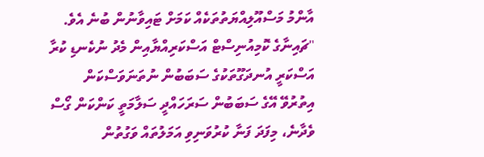އާންމު މަސްއޫލިއްޔަތުތަކެއް ކަމަށް ޓައިވާނުން ބުނެ އެވެ.
"ޗައިނާގެ ކޮމިއުނިސްޓް އަސްކަރިއްޔާއިން މެދު ނުކެނޑި ކުރާ އަސްކަރީ އުނދަގޫތަކުގެ ސަބަބުން ނުތަނަވަސްކަން އިތުރުވޭ އޭގެ ސަބަބުން ސަރަހައްދީ ސަލާމަތީ ކަންކަން ގޯސް ވެދާނެ، މިފަދަ ފަނާ ކުރުވަނިވި އަމަލުތައް ވަގުތުން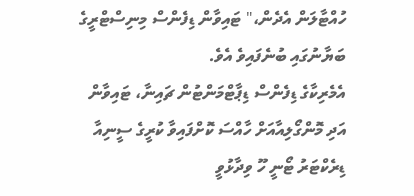ހުއްޓާލަން އެދެން،" ޓައިވާން ޑިފެންސް މިނިސްޓްރީގެ ބަޔާނުގައި ބުނެފައިވެ އެވެ.
އެމެރިކާގެ ޑިފެންސް ޑިޕާޓްމަންޓުން ޗައިނާ، ޓައިވާން އަދި މޮންގޯލިއާއަށް ހާއްސަ ކޮށްފައިވާ ކުރީގެ ސީނިއާ ޑިރެކްޓަރު ޓޯނީ ހޫ ވިދާޅުވީ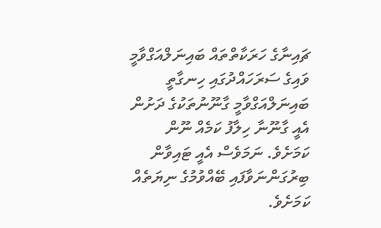ޗައިނާގެ ހަރަކާތްތައް ބައިނަލްއަގްވާމީ ވައިގެ ސަރަހައްދުގައި ހިނގާތީ ބައިނަލްއަގްވާމީ ގާނޫނުތަކުގެ ދަށުން އެއީ ގާނޫނާ ހިލާފު ކަމެއް ނޫން ކަމަށެވެ. ނަމަވެސް އެއީ ޓައިވާން ބިރުގަންނަވާފައި ބޭއްވުމުގެ ނިޔަތެއް ކަމަށެވެ.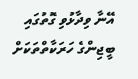އޭނާ ވިދާޅުވި ގޮތުގައި ބީޖިންގެ ހަރަކާތްތަކަށް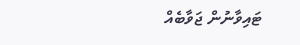ޓައިވާނުން ޖަވާބެއް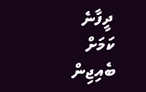ދީފާނެ ކަމަށް ބެއިޖިން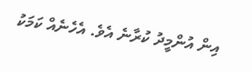އިން އުންމީދު ކުރާނެ އެވެ. އެހެނެއް ކަމަކު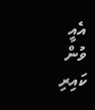އެއީ ވުން ކައިރި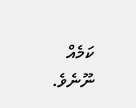ކަމެއް ނޫނެވެ.